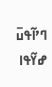ߣߴߊ߬ߟߎ߫ ߝߌ߬ߟߊ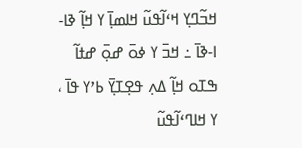ߞߏ߬ߣߌ߲ ߞߵߊ߬ߟߎ߬ ߞߊߘߊ߲߫ ߌ ߞߊ߲߬ ߢߊ-ߊ-ߢߊ߫ ߸ ߞߏ߫ ߌ ߦߋ߫ ߝߋ߲߫ ߝߙߊ߬ ߒߠߋ ߞߊ߲߬ ߡߍ߲ ߟߐ߲ߠߌ߲߫ ߕߴߌ ߟߊ߫ ، ߌ ߞߊߣߵߊ߬ߟߎ߬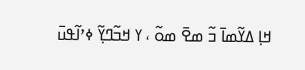ߞߊ߲ ߡߌ߬ߘߊ߫ ߏ߬ ߘߐ߫ ߘߋ߬ ، ߌ ߞߏ߬ߣߌ߲߬ ߦߴߊ߬ߟߎ߫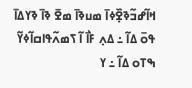ߞߊ߬ߝߏ߬ߢߐ߲߰ߦߊ߫ ߘߎߢߊ߫ ߘߐ߫ ߢߊ߫ ߢߌߡߊ߫ ߟߋ߫ ߡߊ߬ ߸ ߡߍ߲ ߓߊ߯ ߊ߬ ߖߘߍ߬ߟߊߛߊ߬ߦߌ߬ ߒߠߋ ߡߊ߬ ߸ ߌ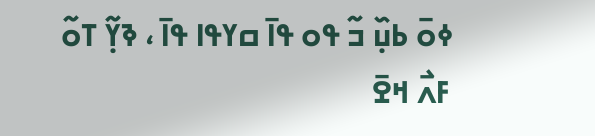ߦߋ߫ ߕߎ߲߰ ߏ߬ ߟߋ ߟߊ߫ ߛߌߟߊ ߟߊ߫ ، ߢߌ߲߬ ߠߋ߬ ߓߍ߯ ߞߐ߫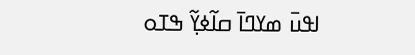ߊߟߎ߫ ߘߌߣߊ߫ ߛߊ߬ߦߌ߲߬ ߒߠߋ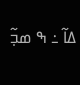ߡߊ߬ ߸ ߒ ߘߏ߲߬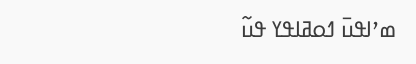ߘߴߊߟߎ߫ ߗߋߥߊߟߌ ߟߎ߬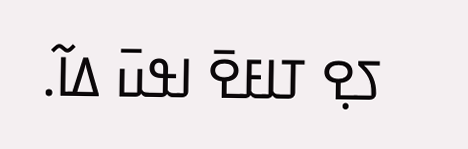ߖߐ߲ ߠߊߓߐ߫ ߊߟߎ߫ ߡߊ߬.